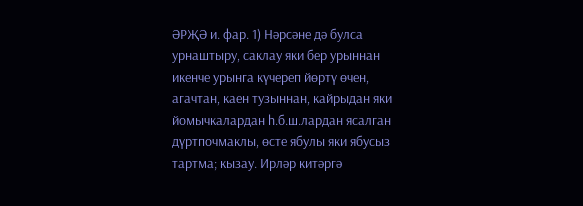ӘРҖӘ и. фар. 1) Нәрсәне дә булса урнаштыру, саклау яки бер урыннан икенче урынга күчереп йөртү өчен, агачтан, каен тузыннан, кайрыдан яки йомычкалардан һ.б.ш.лардан ясалган дүртпочмаклы, өсте ябулы яки ябусыз тартма; кызау. Ирләр китәргә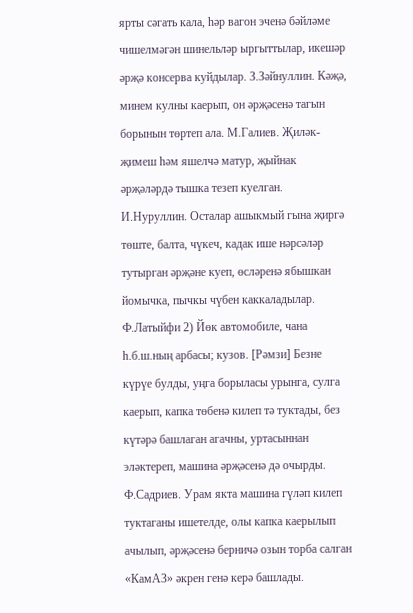ярты сәгать кала, һәр вагон эченә бәйләме чишелмәгән шинельләр ыргыттылар, икешәр әрҗә консерва куйдылар. З.Зәйнуллин. Кәҗә, минем кулны каерып, он әрҗәсенә тагын борынын төртеп ала. М.Галиев. Җиләк-җимеш һәм яшелчә матур, җыйнак әрҗәләрдә тышка тезеп куелган. И.Нуруллин. Осталар ашыкмый гына җиргә төште, балта, чүкеч, кадак ише нәрсәләр тутырган әрҗәне куеп, өсләренә ябышкан йомычка, пычкы чүбен каккаладылар. Ф.Латыйфи 2) Йөк автомобиле, чана һ.б.ш.ның арбасы; кузов. [Рәмзи] Безне күрүе булды, уңга борыласы урынга, сулга каерып, капка төбенә килеп тә туктады, без күтәрә башлаган агачны, уртасыннан эләктереп, машина әрҗәсенә дә очырды. Ф.Садриев. Урам якта машина гүләп килеп туктаганы ишетелде, олы капка каерылып ачылып, әрҗәсенә берничә озын торба салган «КамАЗ» әкрен генә керә башлады.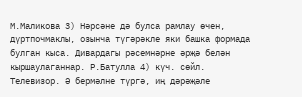М.Маликова 3) Нәрсәне дә булса рамлау өчен, дүртпочмаклы, озынча түгәрәкле яки башка формада булган кыса. Дивардагы рәсемнәрне әрҗә белән кыршаулаганнар. Р.Батулла 4) күч. сөйл. Телевизор. Ә бермәлне түргә, иң дәрәҗәле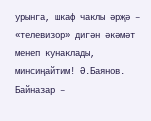урынга, шкаф чаклы әрҗә – «телевизор» дигән әкәмәт менеп кунаклады, минсиңайтим! Ә.Баянов. Байназар –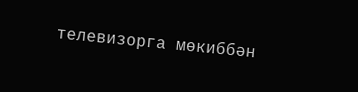телевизорга мөкиббән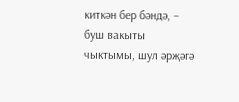киткән бер бәндә, – буш вакыты чыктымы, шул әрҗәгә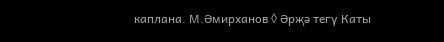каплана. М.Әмирханов ◊ Әрҗә тегү Каты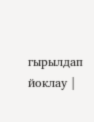гырылдап йоклау |